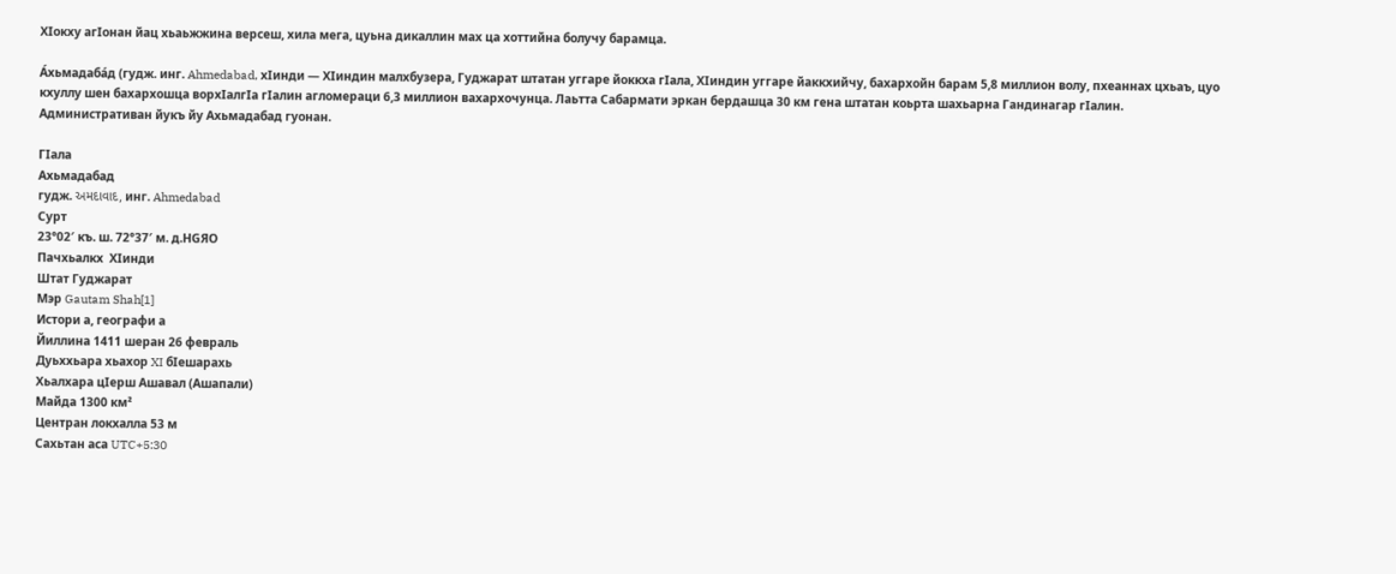ХӀокху агӀонан йац хьаьжжина версеш, хила мега, цуьна дикаллин мах ца хоттийна болучу барамца.

А́хьмадаба́д (гудж. инг. Ahmedabad, хӀинди — ХӀиндин малхбузера, Гуджарат штатан уггаре йоккха гӀала, ХӀиндин уггаре йаккхийчу, бахархойн барам 5,8 миллион волу, пхеаннах цхьаъ, цуо кхуллу шен бахархошца ворхӀалгӀа гӀалин агломераци 6,3 миллион вахархочунца. Лаьтта Сабармати эркан бердашца 30 км гена штатан коьрта шахьарна Гандинагар гӀалин. Административан йукъ йу Ахьмадабад гуонан.

ГӀала
Ахьмадабад
гудж. અમદાવાદ, инг. Ahmedabad
Сурт
23°02′ къ. ш. 72°37′ м. д.HGЯO
Пачхьалкх  ХӀинди
Штат Гуджарат
Мэр Gautam Shah[1]
Истори а, географи а
Йиллина 1411 шеран 26 февраль
Дуьххьара хьахор XI бӀешарахь
Хьалхара цӀерш Ашавал (Ашапали)
Майда 1300 км²
Центран локхалла 53 м
Сахьтан аса UTC+5:30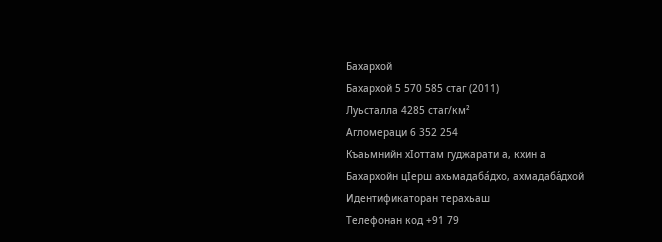Бахархой
Бахархой 5 570 585 стаг (2011)
Луьсталла 4285 стаг/км²
Агломераци 6 352 254
Къаьмнийн хӀоттам гуджарати а, кхин а
Бахархойн цӀерш ахьмадаба́дхо, ахмадаба́дхой
Идентификаторан терахьаш
Телефонан код +91 79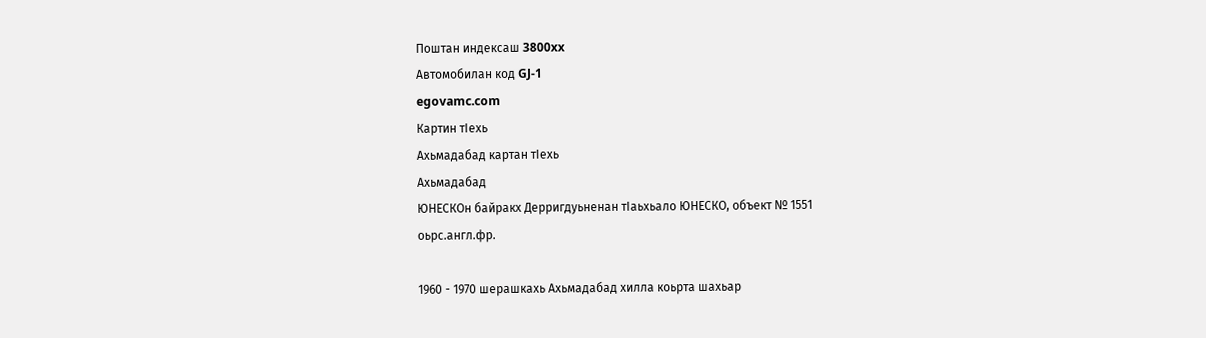Поштан индексаш 3800xx
Автомобилан код GJ-1
egovamc.com
Картин тӀехь
Ахьмадабад картан тӀехь
Ахьмадабад
ЮНЕСКОн байракх Дерригдуьненан тӀаьхьало ЮНЕСКО, объект № 1551
оьрс.англ.фр.

1960 - 1970 шерашкахь Ахьмадабад хилла коьрта шахьар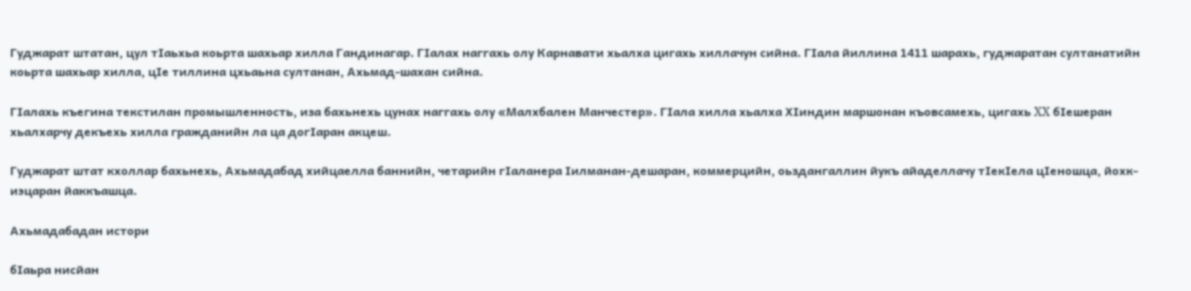Гуджарат штатан, цул тӀаьхьа коьрта шахьар хилла Гандинагар. ГӀалах наггахь олу Карнавати хьалха цигахь хиллачун сийна. ГӀала йиллина 1411 шарахь, гуджаратан султанатийн коьрта шахьар хилла, цӀе тиллина цхьаьна султанан, Ахьмад-шахан сийна.

ГӀалахь къегина текстилан промышленность, иза бахьнехь цунах наггахь олу «Малхбален Манчестер». ГӀала хилла хьалха ХӀиндин маршонан къовсамехь, цигахь XX бӀешеран хьалхарчу декъехь хилла гражданийн ла ца догӀаран акцеш.

Гуджарат штат кхоллар бахьнехь, Ахьмадабад хийцаелла баннийн, четарийн гӀаланера Ӏилманан-дешаран, коммерцийн, оьздангаллин йукъ айаделлачу тӀекӀела цӀеношца, йохк-иэцаран йаккъашца.

Ахьмадабадан истори

бӀаьра нисйан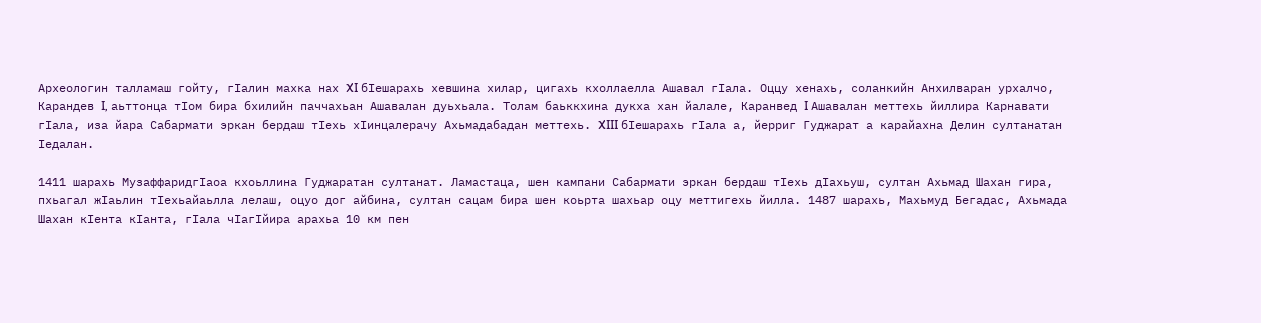Археологин талламаш гойту, гӀалин махка нах XI бӀешарахь хевшина хилар, цигахь кхоллаелла Ашавал гӀала. Оццу хенахь, соланкийн Анхилваран урхалчо, Карандев I, аьттонца тӀом бира бхилийн паччахьан Ашавалан дуьхьала. Толам баьккхина дукха хан йалале, Каранвед I Ашавалан меттехь йиллира Карнавати гӀала, иза йара Сабармати эркан бердаш тӀехь хӀинцалерачу Ахьмадабадан меттехь. XIII бӀешарахь гӀала а, йерриг Гуджарат а карайахна Делин султанатан Ӏедалан.

1411 шарахь МузаффаридгӀаоа кхоьллина Гуджаратан султанат. Ламастаца, шен кампани Сабармати эркан бердаш тӀехь дӀахьуш, султан Ахьмад Шахан гира, пхьагал жӀаьлин тӀехьайаьлла лелаш, оцуо дог айбина, султан сацам бира шен коьрта шахьар оцу меттигехь йилла. 1487 шарахь, Махьмуд Бегадас, Ахьмада Шахан кӀента кӀанта, гӀала чӀагӀйира арахьа 10 км пен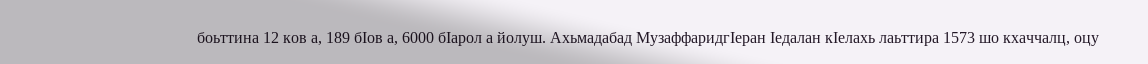боьттина 12 ков а, 189 бӀов а, 6000 бӀарол а йолуш. Ахьмадабад МузаффаридгӀеран Ӏедалан кӀелахь лаьттира 1573 шо кхаччалц, оцу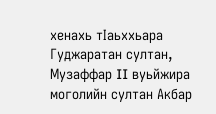хенахь тӀаьххьара Гуджаратан султан, Музаффар II вуьйжира моголийн султан Акбар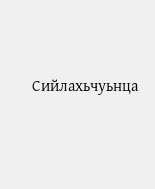Сийлахьчуьнца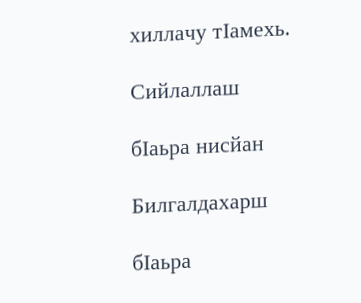хиллачу тӀамехь.

Сийлаллаш

бӀаьра нисйан

Билгалдахарш

бӀаьра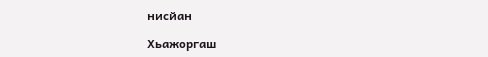нисйан

Хьажоргаш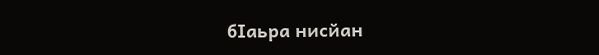бӀаьра нисйан